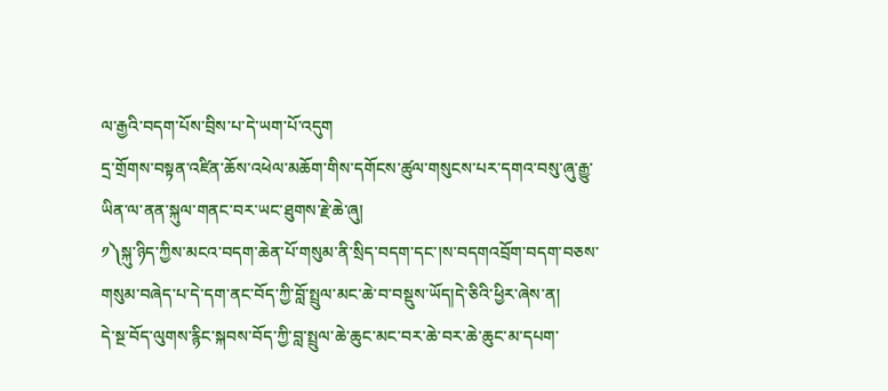ལ་རྒྱའི་བདག་པོས་བྲིས་པ་དེ་ཡག་པོ་འདུག
དྲ་གྲོགས་བསྟན་འཛིན་ཆོས་འཕེལ་མཆོག་གིས་དགོངས་ཚུལ་གསུངས་པར་དགའ་བསུ་ཞུ་རྒྱུ་ཡིན་ལ་ནན་སྐུལ་གནང་བར་ཡང་ཐུགས་རྗེ་ཆེ་ཞུ།
༡༽སྐུ་ཉིད་ཀྱིས་མངའ་བདག་ཆེན་པོ་གསུམ་ནི་སྲིད་བདག་དང་།ས་བདགའབྲོག་བདག་བཅས་གསུམ་བཞེད་པ་དེ་དག་ནང་བོད་ཀྱི་བློ་སྤྲུལ་མང་ཆེ་བ་བསྡུས་ཡོད།དེ་ཅིའི་ཕྱིར་ཞེས་ན།
དེ་སྔ་བོད་ལུགས་རྙིང་སྐབས་བོད་ཀྱི་བླ་སྤྲུལ་ཆེ་ཆུང་མང་བར་ཆེ་བར་ཆེ་ཆུང་མ་དཔག་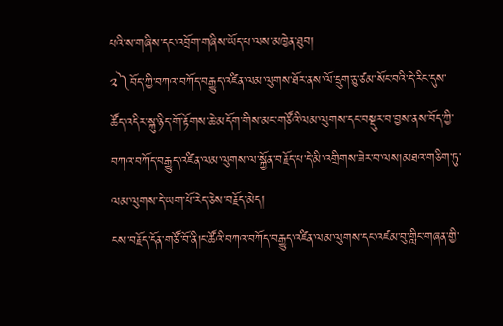པའི་ས་གཞིས་དང་འབྲོག་གཞིས་ཡོད་པ་ལས་མཁྱེན་ཐུབ།
༢༽བོད་ཀྱི་བཀའ་བཀོད་བརྒྱུད་འཛིན་ལམ་ལུགས་ཐོར་ནས་ལོ་དྲུག་ཅུ་ཙམ་སོང་བའི་དེ་རིང་དུས་ཚོད་འདིར་སྐུ་ཉིད་གོ་རྟོགས་ཆེ་མདོག་གིས་མང་གཙོའི་ལམ་ལུགས་དང་བསྡུར་བ་བྱས་ནས་བོད་ཀྱི་བཀའ་བཀོད་བརྒྱུད་འཛིན་ལམ་ལུགས་ལ་སྐྱོན་བརྗོད་པ་དེ་མི་འགྲིགས་ཟེར་བ་ལས།མཐའ་གཅིག་ཏུ་ལམ་ལུགས་དེ་ཡག་པོ་རེད་ཅེས་བརྗོད་མེད།
ངས་བརྗོད་དོན་གཙོ་བོ་ནི།ང་ཚོའི་བཀའ་བཀོད་བརྒྱུད་འཛིན་ལམ་ལུགས་དང་འཛམ་བུ་གླིང་གཞན་གྱི་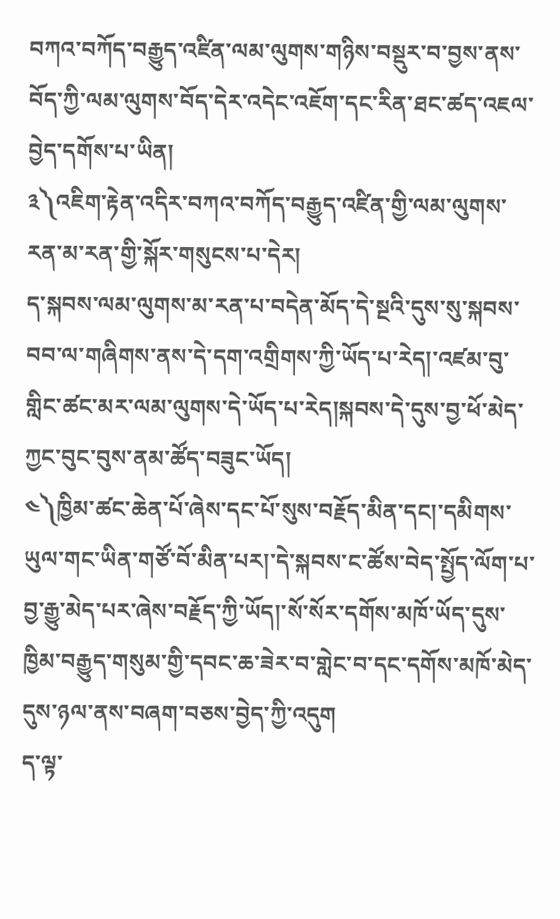བཀའ་བཀོད་བརྒྱུད་འཛིན་ལམ་ལུགས་གཉིས་བསྡུར་བ་བྱས་ནས་བོད་ཀྱི་ལམ་ལུགས་བོད་དེར་འདེང་འཇོག་དང་རིན་ཐང་ཚད་འཇལ་བྱེད་དགོས་པ་ཡིན།
༣༽འཇིག་རྟེན་འདིར་བཀའ་བཀོད་བརྒྱུད་འཛིན་གྱི་ལམ་ལུགས་རན་མ་རན་གྱི་སྐོར་གསུངས་པ་དེར།
ད་སྐབས་ལམ་ལུགས་མ་རན་པ་བདེན་མོད་དེ་སྔའི་དུས་སུ་སྐབས་བབ་ལ་གཞིགས་ནས་དེ་དག་འགྲིགས་ཀྱི་ཡོད་པ་རེད།་འཛམ་བུ་གླིང་ཚང་མར་ལམ་ལུགས་དེ་ཡོད་པ་རེད།སྐབས་དེ་དུས་བྱ་ཕོ་མེད་ཀྱང་བུང་བུས་ནམ་ཚོད་བཟུང་ཡོད།
༤༽ཁྱིམ་ཚང་ཆེན་པོ་ཞེས་དང་པོ་སུས་བརྗོད་མིན་དང།་དམིགས་ཡུལ་གང་ཡིན་གཙོ་བོ་མིན་པར།་དེ་སྐབས་ང་ཚོས་བེད་སྤྱོད་ལོག་པ་བྱ་རྒྱུ་མེད་པར་ཞེས་བརྗོད་ཀྱི་ཡོད།་སོ་སོར་དགོས་མཁོ་ཡོད་དུས་ཁྱིམ་བརྒྱུད་གསུམ་གྱི་དབང་ཆ་ཟེར་བ་གླེང་བ་དང་དགོས་མཁོ་མེད་དུས་ཉལ་ནས་བཞག་བཅས་བྱེད་ཀྱི་འདུག
ད་ལྟ་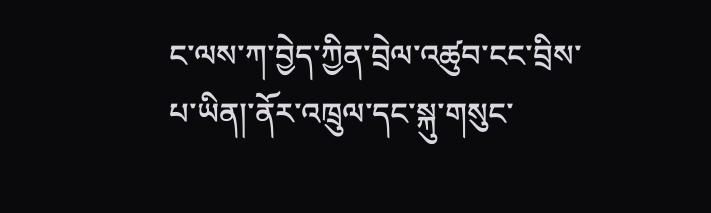ང་ལས་ཀ་བྱེད་ཀྱིན་བྲེལ་འཚུབ་ངང་བྲིས་པ་ཡིན།་ནོར་འཁྲུལ་དང་སྐུ་གསུང་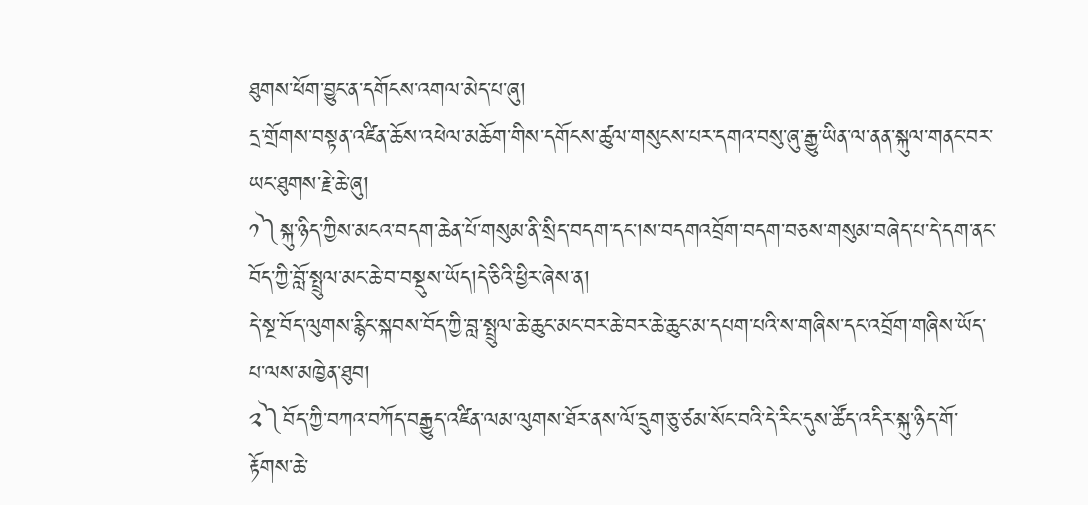ཐུགས་ཕོག་བྱུང་ན་དགོངས་འགལ་མེད་པ་ཞུ།
དྲ་གྲོགས་བསྟན་འཛིན་ཆོས་འཕེལ་མཆོག་གིས་དགོངས་ཚུལ་གསུངས་པར་དགའ་བསུ་ཞུ་རྒྱུ་ཡིན་ལ་ནན་སྐུལ་གནང་བར་ཡང་ཐུགས་རྗེ་ཆེ་ཞུ།
༡༽སྐུ་ཉིད་ཀྱིས་མངའ་བདག་ཆེན་པོ་གསུམ་ནི་སྲིད་བདག་དང་།ས་བདགའབྲོག་བདག་བཅས་གསུམ་བཞེད་པ་དེ་དག་ནང་བོད་ཀྱི་བློ་སྤྲུལ་མང་ཆེ་བ་བསྡུས་ཡོད།དེ་ཅིའི་ཕྱིར་ཞེས་ན།
དེ་སྔ་བོད་ལུགས་རྙིང་སྐབས་བོད་ཀྱི་བླ་སྤྲུལ་ཆེ་ཆུང་མང་བར་ཆེ་བར་ཆེ་ཆུང་མ་དཔག་པའི་ས་གཞིས་དང་འབྲོག་གཞིས་ཡོད་པ་ལས་མཁྱེན་ཐུབ།
༢༽བོད་ཀྱི་བཀའ་བཀོད་བརྒྱུད་འཛིན་ལམ་ལུགས་ཐོར་ནས་ལོ་དྲུག་ཅུ་ཙམ་སོང་བའི་དེ་རིང་དུས་ཚོད་འདིར་སྐུ་ཉིད་གོ་རྟོགས་ཆེ་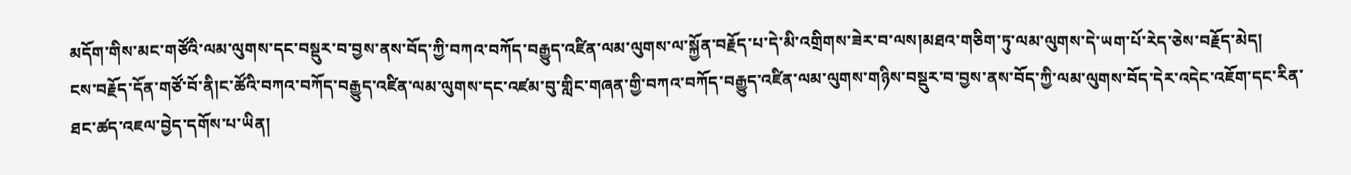མདོག་གིས་མང་གཙོའི་ལམ་ལུགས་དང་བསྡུར་བ་བྱས་ནས་བོད་ཀྱི་བཀའ་བཀོད་བརྒྱུད་འཛིན་ལམ་ལུགས་ལ་སྐྱོན་བརྗོད་པ་དེ་མི་འགྲིགས་ཟེར་བ་ལས།མཐའ་གཅིག་ཏུ་ལམ་ལུགས་དེ་ཡག་པོ་རེད་ཅེས་བརྗོད་མེད།
ངས་བརྗོད་དོན་གཙོ་བོ་ནི།ང་ཚོའི་བཀའ་བཀོད་བརྒྱུད་འཛིན་ལམ་ལུགས་དང་འཛམ་བུ་གླིང་གཞན་གྱི་བཀའ་བཀོད་བརྒྱུད་འཛིན་ལམ་ལུགས་གཉིས་བསྡུར་བ་བྱས་ནས་བོད་ཀྱི་ལམ་ལུགས་བོད་དེར་འདེང་འཇོག་དང་རིན་ཐང་ཚད་འཇལ་བྱེད་དགོས་པ་ཡིན།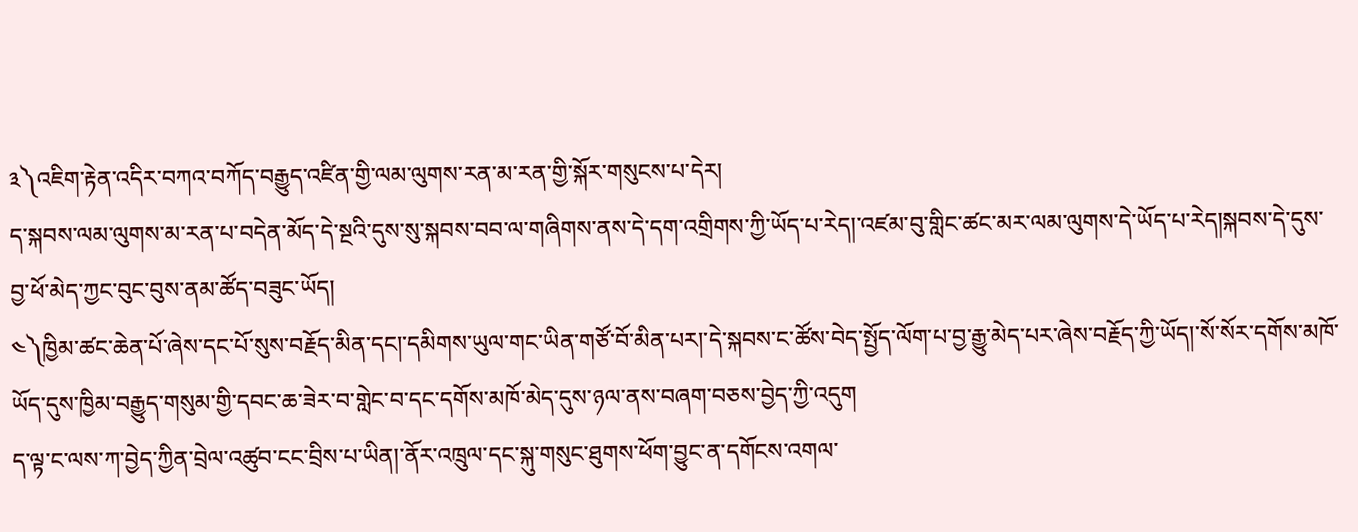༣༽འཇིག་རྟེན་འདིར་བཀའ་བཀོད་བརྒྱུད་འཛིན་གྱི་ལམ་ལུགས་རན་མ་རན་གྱི་སྐོར་གསུངས་པ་དེར།
ད་སྐབས་ལམ་ལུགས་མ་རན་པ་བདེན་མོད་དེ་སྔའི་དུས་སུ་སྐབས་བབ་ལ་གཞིགས་ནས་དེ་དག་འགྲིགས་ཀྱི་ཡོད་པ་རེད།་འཛམ་བུ་གླིང་ཚང་མར་ལམ་ལུགས་དེ་ཡོད་པ་རེད།སྐབས་དེ་དུས་བྱ་ཕོ་མེད་ཀྱང་བུང་བུས་ནམ་ཚོད་བཟུང་ཡོད།
༤༽ཁྱིམ་ཚང་ཆེན་པོ་ཞེས་དང་པོ་སུས་བརྗོད་མིན་དང།་དམིགས་ཡུལ་གང་ཡིན་གཙོ་བོ་མིན་པར།་དེ་སྐབས་ང་ཚོས་བེད་སྤྱོད་ལོག་པ་བྱ་རྒྱུ་མེད་པར་ཞེས་བརྗོད་ཀྱི་ཡོད།་སོ་སོར་དགོས་མཁོ་ཡོད་དུས་ཁྱིམ་བརྒྱུད་གསུམ་གྱི་དབང་ཆ་ཟེར་བ་གླེང་བ་དང་དགོས་མཁོ་མེད་དུས་ཉལ་ནས་བཞག་བཅས་བྱེད་ཀྱི་འདུག
ད་ལྟ་ང་ལས་ཀ་བྱེད་ཀྱིན་བྲེལ་འཚུབ་ངང་བྲིས་པ་ཡིན།་ནོར་འཁྲུལ་དང་སྐུ་གསུང་ཐུགས་ཕོག་བྱུང་ན་དགོངས་འགལ་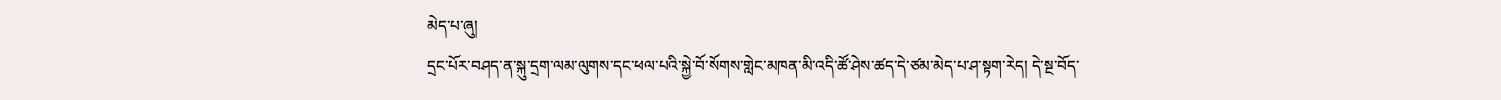མེད་པ་ཞུ།
དྲང་པོར་བཤད་ན་སྐུ་དྲག་ལམ་ལུགས་དང་ཕལ་པའི་སྐྱེ་བོ་སོགས་གླེང་མཁན་མི་འདི་ཚོ་ཤེས་ཚད་དེ་ཙམ་མེད་པ་ཤ་སྟག་རེད། དེ་སྔ་བོད་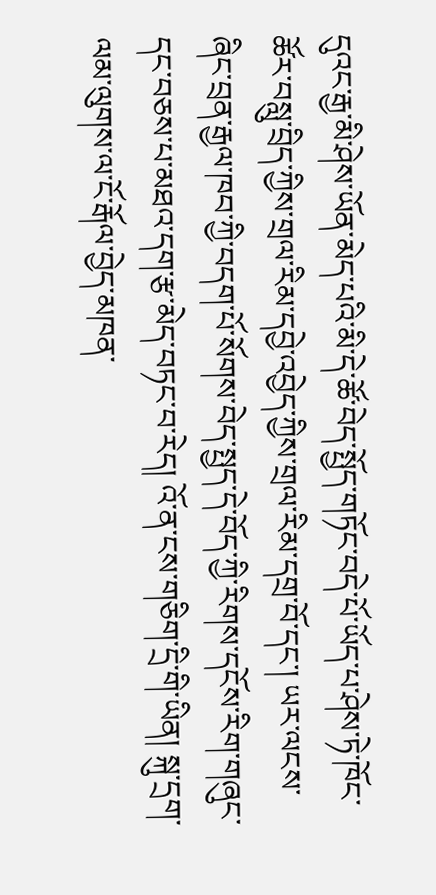དུའང་རྒྱ་མི་ཤེས་ཡོན་མེད་པའི་མི་དེ་ཚོ་བེད་སྤྱོད་གཏོང་བདེ་པོ་ཡོད་པ་ཤེས་ཏེ་ཁོང་ཚོར་བསླུ་བྲིད་ཀྱིས་གྲལ་རིམ་དབྱེ་འབྱེད་ཀྱིས་གྲལ་རིམ་དགྲ་བོ་དང་། ཡར་ལངས་ཞིང་བྲན་རྒྱལ་ཁབ་ཀྱི་བདག་པོ་སོགས་བེད་སྤྱད་དེ་བོད་ཀྱི་རིགས་དངོས་རིག་གཞུང་དང་བཅས་པ་མཐའ་དག་རྩ་མེད་བཏང་བ་རེད། འོ་ན་ངས་གཅིག་དྲི་གི་ཡིན། སྐུ་དྲག་ལམ་ལུགས་ལ་ངོ་རྒོལ་བྱེད་མཁན་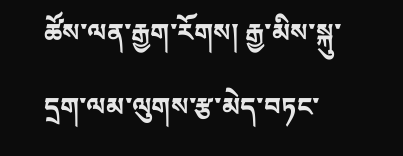ཚོས་ལན་རྒྱག་རོགས། རྒྱ་མིས་སྐུ་དྲག་ལམ་ལུགས་རྩ་མེད་བཏང་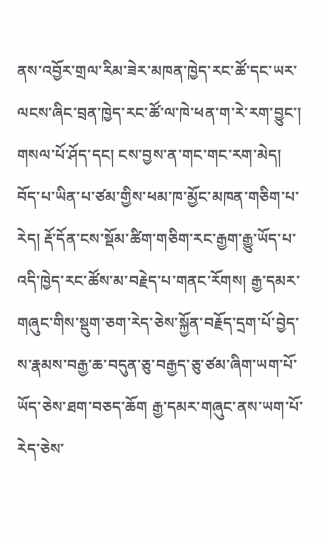ནས་འབྱོར་གྲལ་རིམ་ཟེར་མཁན་ཁྱེད་རང་ཚོ་དང་ཡར་ལངས་ཞིང་བྲན་ཁྱེད་རང་ཚོ་ལ་ཁེ་ཕན་ག་རེ་རག་བྱུང་། གསལ་པོ་ཤོད་དང། ངས་བྱས་ན་གང་གང་རག་མེད། བོད་པ་ཡིན་པ་ཙམ་གྱིས་ཕམ་ཁ་མྱོང་མཁན་གཅིག་པ་རེད། རྡོ་དོན་ངས་སྡོམ་ཚིག་གཅིག་རང་རྒྱག་རྒྱུ་ཡོད་པ་འདི་ཁྱེད་རང་ཚོས་མ་བརྗེད་པ་གནང་རོགས། རྒྱ་དམར་གཞུང་གིས་སྡུག་ཅག་རེད་ཅེས་སྐྱོན་བརྗོད་དྲག་པོ་བྱེད་ས་རྣམས་བརྒྱ་ཆ་བདུན་ཅུ་བརྒྱད་ཅུ་ཙམ་ཞིག་ཡག་པོ་ཡོད་ཅེས་ཐག་བཅད་ཆོག རྒྱ་དམར་གཞུང་ནས་ཡག་པོ་རེད་ཅེས་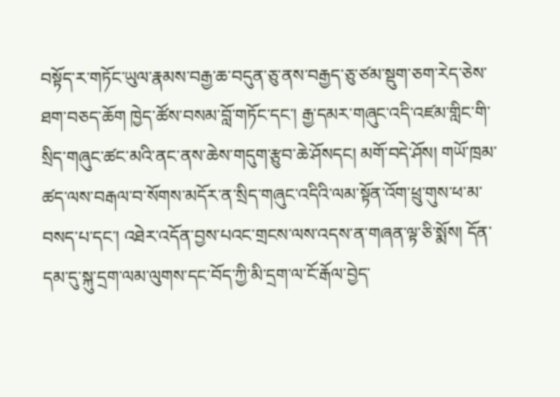བསྟོད་ར་གཏོང་ཡུལ་རྣམས་བརྒྱ་ཆ་བདུན་ཅུ་ནས་བརྒྱད་ཅུ་ཙམ་སྡུག་ཅག་རེད་ཅེས་ཐག་བཅད་ཆོག ཁྱེད་ཚོས་བསམ་བློ་གཏོང་དང་། རྒྱ་དམར་གཞུང་འདི་འཛམ་གླིང་གི་སྲིད་གཞུང་ཚང་མའི་ནང་ནས་ཆེས་གདུག་རྩུབ་ཆེ་ཤོསདང། མགོ་བདེ་ཤོས། གཡོ་ཁྲམ་ཚད་ལས་བརྒལ་བ་སོགས་མདོར་ན་སྲིད་གཞུང་འདིའི་ལམ་སྟོན་འོག་ཕྲུ་གུས་ཕ་མ་བསད་པ་དང་། འཐེར་འདོན་བྱས་པའང་གྲངས་ལས་འདས་ན་གཞན་ལྟ་ཅི་སྨོས། དོན་དམ་དུ་སྐུ་དྲག་ལམ་ལུགས་དང་བོད་ཀྱི་མི་དྲག་ལ་ངོ་རྒོལ་བྱེད་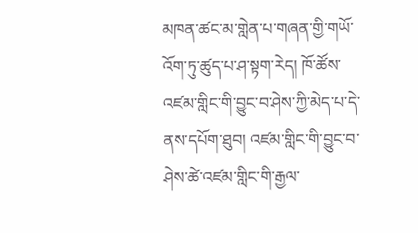མཁན་ཚང་མ་གླེན་པ་གཞན་གྱི་གཡོ་འོག་ཏུ་ཚུད་པ་ཤ་སྟག་རེད། ཁོ་ཚོས་འཛམ་གླིང་གི་བྱུང་བ་ཤེས་ཀྱི་མེད་པ་དེ་ནས་དཔོག་ཐུབ། འཛམ་གླིང་གི་བྱུང་བ་ཤེས་ཚེ་འཛམ་གླིང་གི་རྒྱལ་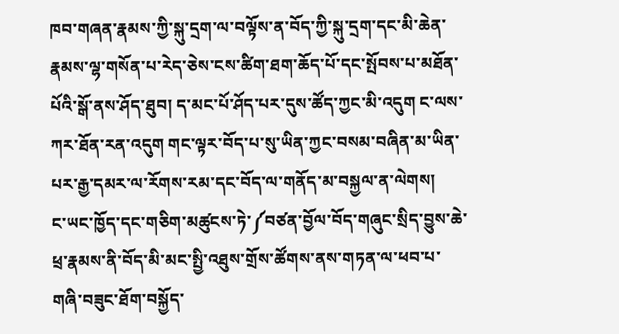ཁབ་གཞན་རྣམས་ཀྱི་སྐུ་དྲག་ལ་བལྟོས་ན་བོད་ཀྱི་སྐུ་དྲག་དང་མི་ཆེན་རྣམས་ལྷ་གསོན་པ་རེད་ཅེས་ངས་ཚིག་ཐག་ཆོད་པོ་དང་སྤོབས་པ་མཐོན་པོའི་སྒོ་ནས་ཤོད་ཐུབ། ད་མང་པོ་ཤོད་པར་དུས་ཚོད་ཀྱང་མི་འདུག ང་ལས་ཀར་ཐོན་རན་འདུག གང་ལྟར་བོད་པ་སུ་ཡིན་ཀྱང་བསམ་བཞིན་མ་ཡིན་པར་རྒྱ་དམར་ལ་རོགས་རམ་དང་བོད་ལ་གནོད་མ་བསྐྱལ་ན་ལེགས།
ང་ཡང་ཁྱོད་དང་གཅིག་མཚུངས་ཏེ་༼བཙན་བྱོལ་བོད་གཞུང་སྲིད་བྱུས་ཆེ་ཕྲ་རྣམས་ནི་བོད་མི་མང་སྤྱི་འཐུས་གྲོས་ཚོགས་ནས་གཏན་ལ་ཕབ་པ་གཞི་བཟུང་ཐོག་བསྐྱོད་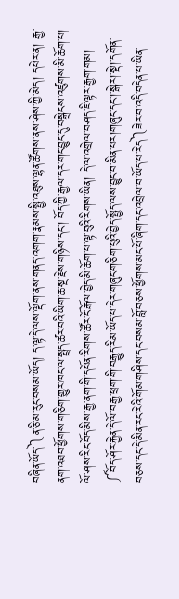བཞིན་ཡོད་༽ན་ཅི་མ་རུང་བསམ་ཡོད། ད་ལྟ་དེ་ལས་ལྡོག་ནས་གནད་འགག་རྣམས་སྤྱི་འཐུས་ལྷན་ཚོགས་ནས་ཤེས་ཀྱི་མེད། དཔེར་ན། རྒྱ་ནག་འཐབ་ཕྱོགས་གཅིག་གྱུར་ཁང་ལ་སྤྲད་ཚར་བའི་ཡིག་ཆ་སྔ་རྗེས་གཉིས་དང་། བོད་ཀྱི་རྒྱལ་དར་གང་བྱུང་དུ་བསྒྲེངས་འཛུགས་མི་ཆོག་པ། ལོ་ཤས་རིང་བོད་མིས་རྒྱ་ནག་གི་དཔོན་རིགས་ཚོར་ངོ་རྒོལ་བྱེད་མི་ཆོག་པ་ལྟ་བུའི་རིགས་ཡིན། དེ་ལ་འགྲེལ་བཤད་ཇི་ལྟར་རྒྱག་གམ།
༼བོད་ཤོར་རྐྱེན་དེ་ལོ་བརྒྱ་ཕྲག་གི་བརྒྱུད་རིམ་ཡོད་པ་དེར་གཞུང་གཅིག་པུའི་བྱེད་སྤྱོད་ལས་བྱུང་བ་མིན་པར།གཞུང་དང་།་སྒེར།་སྡེ།་དགོན་བཅས་དང་དེ་མིན་རང་རེའི་གོམ་གཤིས་དང་བསམ་བློ་བཅས་ཕྱོགས་མང་པོ་ཞིག་དང་འབྲེལ་བ་ཡོད་པ་རེད༽ཟེར་བ་འདི་བདེན་པ་ཡིན་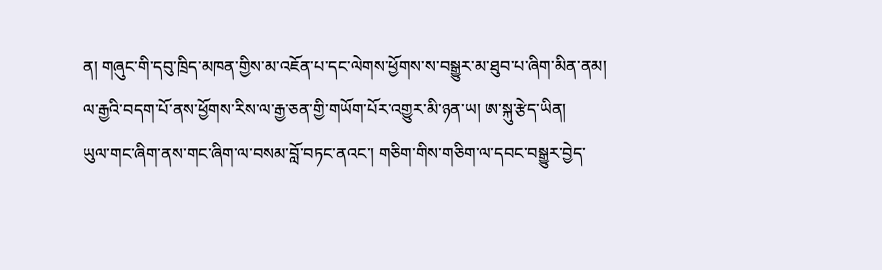ན། གཞུང་གི་དབུ་ཁྲིད་མཁན་གྱིས་མ་འཇོན་པ་དང་ལེགས་ཕྱོགས་ས་བསྒྱུར་མ་ཐུབ་པ་ཞིག་མིན་ནམ།
ལ་རྒྱའི་བདག་པོ་ནས་ཕྱོགས་རིས་ལ་རྒྱ་ཅན་གྱི་གཡོག་པོར་འགྱུར་མི་ཉན་ཡ། ཨ་སྐུ་རྩེད་ཡིན།
ཡུལ་གང་ཞིག་ནས་གང་ཞིག་ལ་བསམ་བློ་བཏང་ནའང་། གཅིག་གིས་གཅིག་ལ་དབང་བསྒྱུར་བྱེད་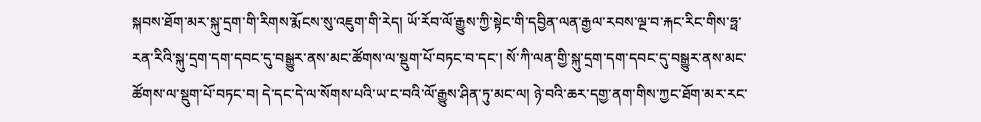སྐབས་ཐོག་མར་སྐུ་དྲག་གི་རིགས་རྨོངས་སུ་འཇུག་གི་རེད། ཡོ་རོབ་ལོ་རྒྱུས་ཀྱི་སྟེང་གི་དབྱིན་ལན་རྒྱལ་རབས་ལྔ་བ་རྐང་རིང་གིས་ཧྥ་རན་རིའི་སྐུ་དྲག་དག་དབང་དུ་བསྒྱུར་ནས་མང་ཚོགས་ལ་སྡུག་པོ་བཏང་བ་དང་། སོ་ཀི་ལན་གྱི་སྐུ་དྲག་དག་དབང་དུ་བསྒྱུར་ནས་མང་ཚོགས་ལ་སྡུག་པོ་བཏང་བ། དེ་དང་དེ་ལ་སོགས་པའི་ཡ་ང་བའི་ལོ་རྒྱུས་ཤིན་ཏུ་མང་ལ། ཉེ་བའི་ཆར་དགྱ་ནག་གིས་ཀྱང་ཐོག་མར་རང་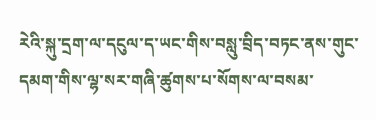རེའི་སྐུ་དྲག་ལ་དངུལ་ད་ཡང་གིས་བསླུ་བྲིད་བཏང་ནས་གུང་དམག་གིས་ལྷ་སར་གཞི་ཚུགས་པ་སོགས་ལ་བསམ་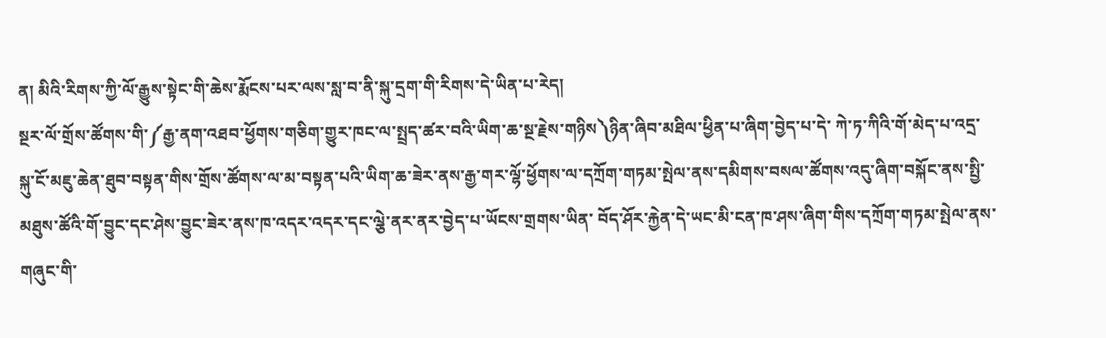ན། མིའི་རིགས་ཀྱི་ལོ་རྒྱུས་སྟེང་གི་ཆེས་རྨོངས་པར་ལས་སླ་བ་ནི་སྐུ་དྲག་གི་རིགས་དེ་ཡིན་པ་རེད།
སྔར་ལོ་གྲོས་ཚོགས་གི་༼རྒྱ་ནག་འཐབ་ཕྱོགས་གཅིག་གྱུར་ཁང་ལ་སྤྲད་ཚར་བའི་ཡིག་ཆ་སྔ་རྗེས་གཉིས༽ཉིན་ཞིབ་མཐིལ་ཕྱིན་པ་ཞིག་བྱེད་པ་དེ་ ཀེ་ཏ་ཀིའི་གོ་མེད་པ་འདྲ་
སྐུ་ངོ་མཇུ་ཆེན་ཐུབ་བསྟན་གིས་གྲོས་ཚོགས་ལ་མ་བསྟན་པའི་ཡིག་ཆ་ཟེར་ནས་རྒྱ་གར་ལྷོ་ཕྱོགས་ལ་དཀྲོག་གཏམ་སྤེལ་ནས་དམིགས་བསལ་ཚོགས་འདུ་ཞིག་བསྐོང་ནས་སྤྱི་མཐུས་ཚོའི་གོ་བྱུང་དང་ཤེས་བྱུང་ཟེར་ནས་ཁ་འདར་འདར་དང་ལྕེ་ནར་ནར་བྱེད་པ་ཡོངས་གྲགས་ཡིན་ བོད་ཤོར་རྐྱེན་དེ་ཡང་མི་ངན་ཁ་ཤས་ཞིག་གིས་དཀྲོག་གཏམ་སྤེལ་ནས་གཞུང་གི་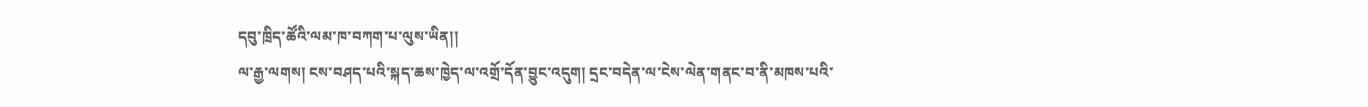དབུ་ཁྲིད་ཚོའི་ལམ་ཁ་བཀག་པ་ལུས་ཡིན།།
ལ་རྒྱ་ལགས། ངས་བཤད་པའི་སྐད་ཆས་ཁྱེད་ལ་འགྲོ་དོན་བྱུང་འདུག། དྲང་བདེན་ལ་ངེས་ལེན་གནང་བ་ནི་མཁས་པའི་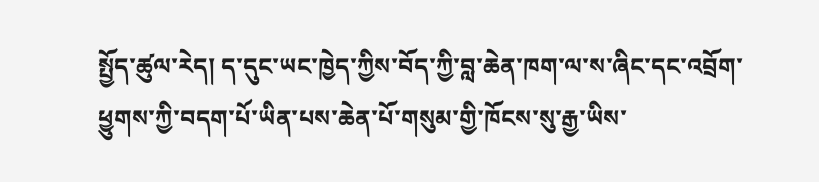སྤྱོད་ཚུལ་རེད། ད་དུང་ཡང་ཁྱེད་ཀྱིས་བོད་ཀྱི་བླ་ཆེན་ཁག་ལ་ས་ཞིང་དང་འབྲོག་ཕྱུགས་ཀྱི་བདག་པོ་ཡིན་པས་ཆེན་པོ་གསུམ་གྱི་ཁོངས་སུ་རྒྱ་ཡིས་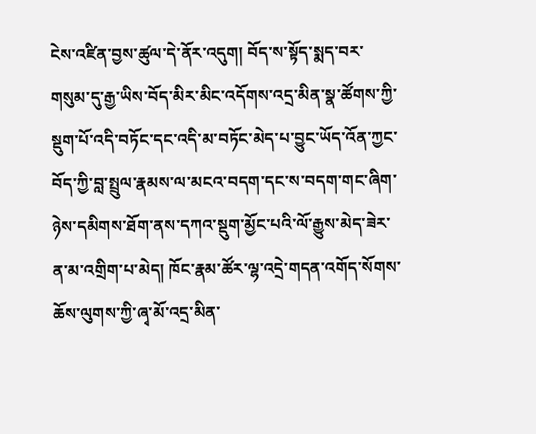ངེས་འཛིན་བྱས་ཚུལ་དེ་ནོར་འདུག། བོད་ས་སྟོད་སྨད་བར་གསུམ་དུ་རྒྱ་ཡིས་བོད་མིར་མིང་འདོགས་འདྲ་མིན་སྣ་ཚོགས་ཀྱི་སྡུག་པོ་འདི་བཏོང་དང་འདི་མ་བཏོང་མེད་པ་བྱུང་ཡོད་འོན་ཀྱང་བོད་ཀྱི་བླ་སྤྲུལ་རྣམས་ལ་མངའ་བདག་དང་ས་བདག་གང་ཞིག་ཉེས་དམིགས་ཐོག་ནས་དཀའ་སྡུག་མྱོང་པའི་ལོ་རྒྱུས་མེད་ཟེར་ན་མ་འགྲིག་པ་མེད། ཁོང་རྣམ་ཚོར་ལྷ་འདྲེ་གདན་འགོད་སོགས་ཆོས་ལུགས་ཀྱི་ཞྭ་མོ་འདྲ་མིན་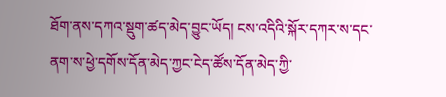ཐོག་ནས་དཀའ་སྡུག་ཚད་མེད་བྱུང་ཡོད། ངས་འདིའི་སྐོར་དཀར་ས་དང་ནག་ས་ཕྱེ་དགོས་དོན་མེད་ཀྱང་ངེད་ཚོས་དོན་མེད་ཀྱི་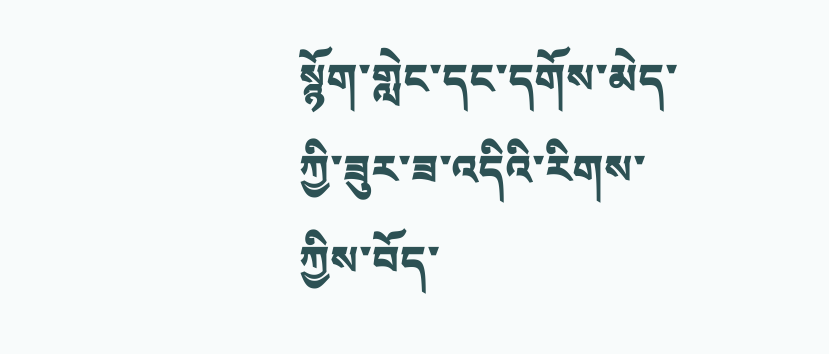སྙོག་གླེང་དང་དགོས་མེད་ཀྱི་ཟུར་ཟ་འདིའི་རིགས་ཀྱིས་བོད་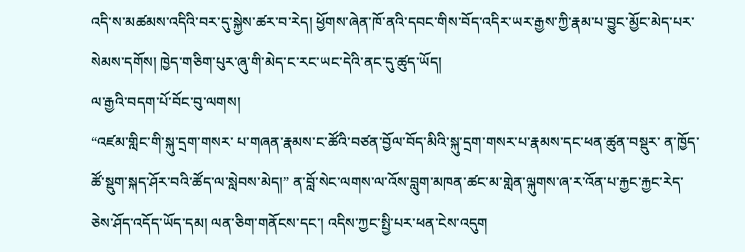འདི་ས་མཚམས་འདིའི་བར་དུ་སྐྱེས་ཚར་བ་རེད། ཕྱོགས་ཞེན་ཁོ་ནའི་དབང་གིས་བོད་འདིར་ཡར་རྒྱས་ཀྱི་རྣམ་པ་བྱུང་མྱོང་མེད་པར་སེམས་དགོས། ཁྱེད་གཅིག་པུར་ཞུ་གི་མེད་ང་རང་ཡང་དེའི་ནང་དུ་ཚུད་ཡོད།
ལ་རྒྱའི་བདག་པོ་བོང་བུ་ལགས།
“འཛམ་གླིང་གི་སྐུ་དྲག་གསར་ པ་གཞན་རྣམས་ང་ཚོའི་བཙན་བྱོལ་བོད་མིའི་སྐུ་དྲག་གསར་པ་རྣམས་དང་ཕན་ཚུན་བསྡུར་ ན་ཁྱོད་ཚོ་སྡུག་སྐད་ཤོར་བའི་ཚོད་ལ་སླེབས་མེད།” ན་བློ་སེང་ལགས་ལ་འོས་བླུག་མཁན་ཚང་མ་གླེན་ལྐུགས་ཞ་ར་འོན་པ་རྐྱང་རྐྱང་རེད་ཅེས་ཤོད་འདོད་ཡོད་དམ། ལན་ཅིག་གནོངས་དང་། འདིས་ཀྱང་སྤྱི་པར་ཕན་ངེས་འདུག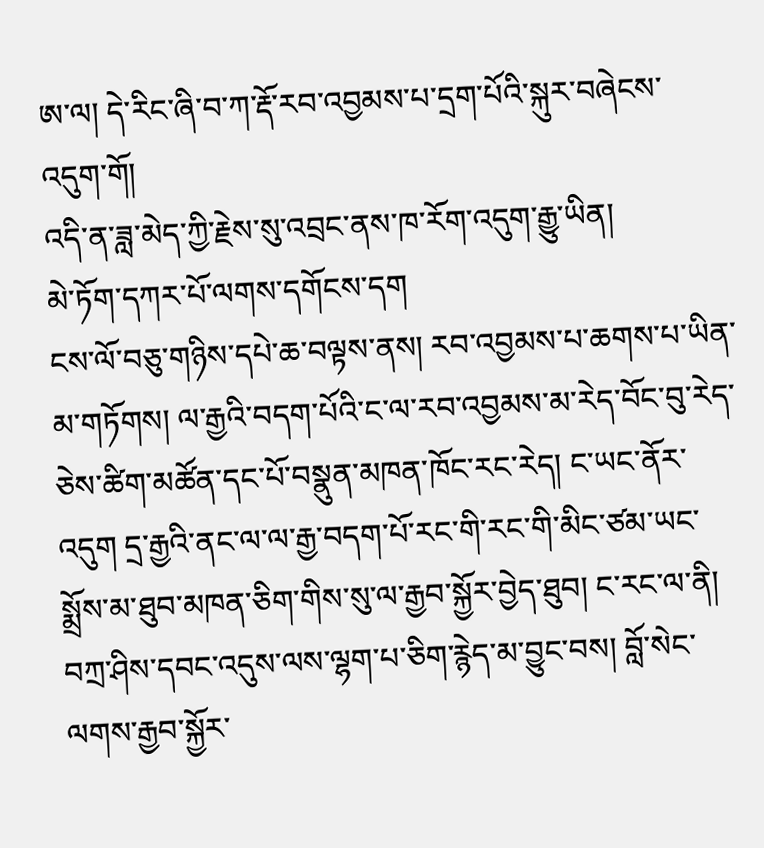ཨ་ལ། དེ་རིང་ཞི་བ་ཀ་རྡོ་རབ་འབྱམས་པ་དྲག་པོའི་སྐུར་བཞེངས་འདུག་གོ།
འདི་ན་ཟླ་མེད་ཀྱི་རྗེས་སུ་འབྲང་ནས་ཁ་རོག་འདུག་རྒྱུ་ཡིན།
མེ་ཏོག་དཀར་པོ་ལགས་དགོངས་དག
ངས་ལོ་བཅུ་གཉིས་དཔེ་ཆ་བལྟས་ནས། རབ་འབྱམས་པ་ཆགས་པ་ཡིན་མ་གཏོགས། ལ་རྒྱའི་བདག་པོའི་ང་ལ་རབ་འབྱམས་མ་རེད་བོང་བུ་རེད་ཅེས་ཚིག་མཚོན་དང་པོ་བསྣུན་མཁན་ཁོང་རང་རེད། ང་ཡང་ནོར་འདུག དྲ་རྒྱའི་ནང་ལ་ལ་རྒྱ་བདག་པོ་རང་གི་རང་གི་མིང་ཙམ་ཡང་སྨྲོས་མ་ཐུབ་མཁན་ཅིག་གིས་སུ་ལ་རྒྱབ་སྐྱོར་བྱེད་ཐུབ། ང་རང་ལ་ནི། བཀྲ་ཤིས་དབང་འདུས་ལས་ལྷག་པ་ཅིག་རྙེད་མ་བྱུང་བས། བློ་སེང་ལགས་རྒྱབ་སྐྱོར་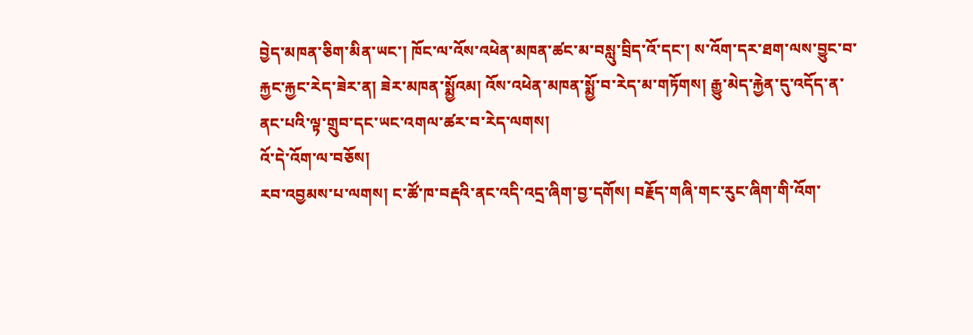བྱེད་མཁན་ཅིག་མིན་ཡང་། ཁོང་ལ་འོས་འཕེན་མཁན་ཚང་མ་བསླུ་བྲིད་འོ་དང་། ས་འོག་དར་ཐག་ལས་བྱུང་བ་རྐྱང་རྐྱང་རེད་ཟེར་ན། ཟེར་མཁན་སྨྱོའམ། འོས་འཕེན་མཁན་སྨྱོ་བ་རེད་མ་གཏོགས། རྒྱུ་མེད་རྐྱེན་དུ་འདོད་ན་ནང་པའི་ལྟ་གྲུབ་དང་ཡང་འགལ་ཚར་བ་རེད་ལགས།
འོ་དེ་འོག་ལ་བཅོས།
རབ་འབྱམས་པ་ལགས། ང་ཚོ་ཁ་བརྡའི་ནང་འདི་འདྲ་ཞིག་བྱ་དགོས། བརྗོད་གཞི་གང་རུང་ཞིག་གི་འོག་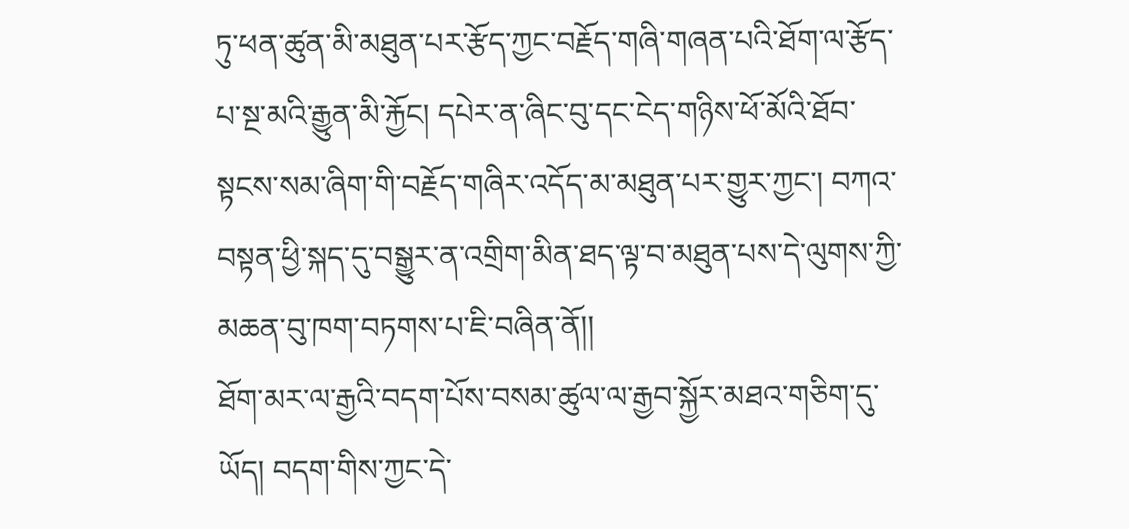ཏུ་ཕན་ཚུན་མི་མཐུན་པར་རྩོད་ཀྱང་བརྗོད་གཞི་གཞན་པའི་ཐོག་ལ་རྩོད་པ་སྔ་མའི་རྒྱུན་མི་རྐྱོང། དཔེར་ན་ཞིང་བུ་དང་ངེད་གཉིས་ཕོ་མོའི་ཐོབ་སྟངས་སམ་ཞིག་གི་བརྗོད་གཞིར་འདོད་མ་མཐུན་པར་གྱུར་ཀྱང་། བཀའ་བསྟན་ཕྱི་སྐད་དུ་བསྒྱུར་ན་འགྲིག་མིན་ཐད་ལྟ་བ་མཐུན་པས་དེ་ལུགས་ཀྱི་མཆན་བུ་ཁག་བཏགས་པ་ཇི་བཞིན་ནོ།།
ཐོག་མར་ལ་རྒྱའི་བདག་པོས་བསམ་ཚུལ་ལ་རྒྱབ་སྐྱོར་མཐའ་གཅིག་དུ་ཡོད། བདག་གིས་ཀྱང་དེ་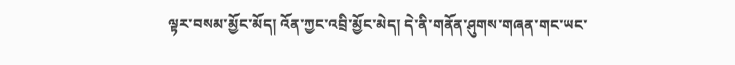ལྟར་བསམ་མྱོང་མོད། འོན་ཀྱང་འབྲི་མྱོང་མེད། དེ་ནི་གནོན་ཤུགས་གཞན་གང་ཡང་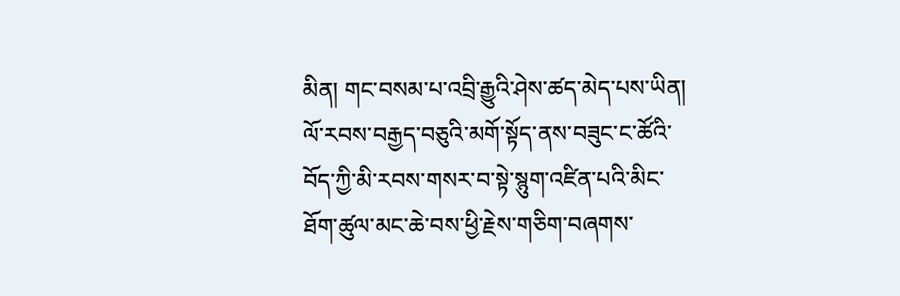མིན། གང་བསམ་པ་འབྲི་རྒྱུའི་ཤེས་ཚད་མེད་པས་ཡིན། ལོ་རབས་བརྒྱད་བཅུའི་མགོ་སྟོད་ནས་བཟུང་ང་ཚོའི་བོད་ཀྱི་མི་རབས་གསར་བ་སྟེ་སྙུག་འཛིན་པའི་མིང་ཐོག་ཚུལ་མང་ཆེ་བས་ཕྱི་རྗེས་གཅིག་བཞགས་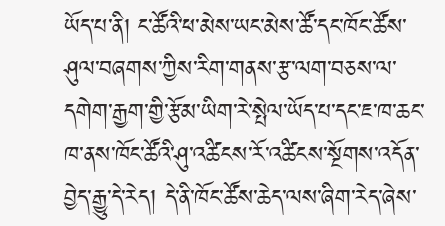ཡོད་པ་ནི། ང་ཚོའི་ཕ་མེས་ཡང་མེས་ཚོ་དང་ཁོང་ཚོས་ཤུལ་བཞགས་ཀྱིས་རིག་གནས་རྩ་ལག་བཅས་ལ་དགེག་རྒྱག་གྱི་རྩོམ་ཡིག་རེ་སྤེལ་ཡོད་པ་དང་ཇ་ཁ་ཆང་ཁ་ནས་ཁོང་ཚོའི་ཤུ་འཚིངས་རོ་འཚིངས་སྔོགས་འདོན་བྱེད་རྒྱུ་དེ་རེད། དེ་ནི་ཁོང་ཚོས་ཆེད་ལས་ཞིག་རེད་ཞེས་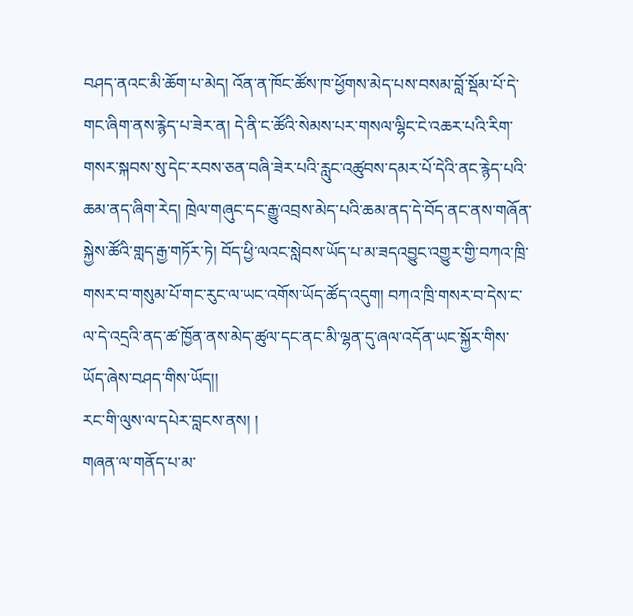བཤད་ནའང་མི་ཆོག་པ་མེད། འོན་ན་ཁོང་ཚོས་ཁ་ཕྱོགས་མེད་པས་བསམ་བློ་སྡོམ་པོ་དེ་གང་ཞིག་ནས་རྙེད་པ་ཟེར་ན། དེ་ནི་ང་ཚོའི་སེམས་པར་གསལ་ལྷིང་ངེ་འཆར་པའི་རིག་གསར་སྐབས་སུ་དེང་རབས་ཅན་བཞི་ཟེར་པའི་རླུང་འཚུབས་དམར་པོ་དེའི་ནང་རྙེད་པའི་ཆམ་ནད་ཞིག་རེད། ཁྲེལ་གཞུང་དང་རྒྱུ་འབྲས་མེད་པའི་ཆམ་ནད་དེ་བོད་ནང་ནས་གཞོན་སྐྱེས་ཚོའི་གླད་རྒྱ་གཏོར་ཏེ། བོད་ཕྱི་ལའང་སླེབས་ཡོད་པ་མ་ཟདའབྱུང་འགྱུར་གྱི་བཀའ་ཁྲི་གསར་བ་གསུམ་པོ་གང་རུང་ལ་ཡང་འགོས་ཡོད་ཚོད་འདུག། བཀའ་ཁྲི་གསར་བ་དེས་ང་ལ་དེ་འདྲའི་ནད་ཚ་ཁྱོན་ནས་མེད་ཚུལ་དང་ནང་མི་ལྷན་དུ་ཞལ་འདོན་ཡང་སྐྱོར་གིས་ཡོད་ཞེས་བཤད་གིས་ཡོད།།
རང་གི་ལུས་ལ་དཔེར་བླངས་ནས། །
གཞན་ལ་གནོད་པ་མ་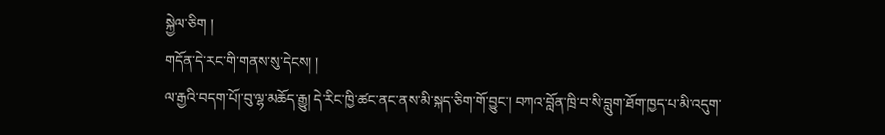སྐྱེལ་ཅིག །
གདོན་དེ་རང་གི་གནས་སུ་དེངས། །
ལ་རྒྱའི་བདག་པོ།་བུ་ལྷ་མཆོད་རྒྱུ། དེ་རིང་ཁྱི་ཚང་ནང་ནས་མི་སྐད་ཅིག་གོ་བྱུང་། བཀའ་བློན་ཁྲི་བ་སི་བླུག་ཐོག་ཁྱད་པ་མི་འདུག་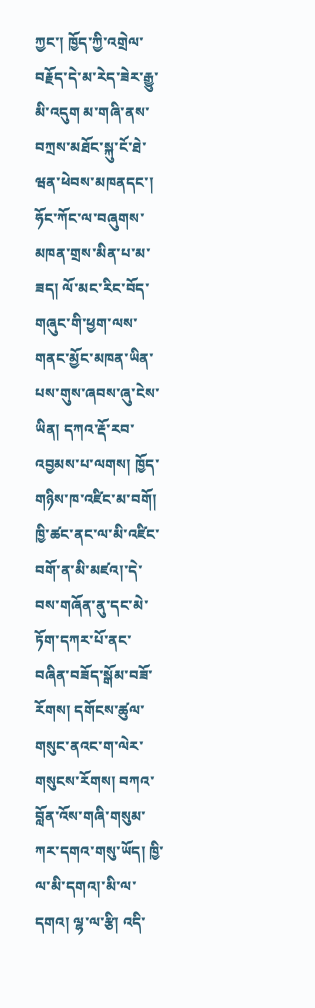ཀྱང་། ཁྱོད་ཀྱི་འགྲེལ་བརྗོད་དེ་མ་རེད་ཟེར་རྒྱུ་མི་འདུག མ་གཞི་ནས་བཀྲས་མཐོང་སྐུ་ངོ་ཐེ་ཝན་ཕེབས་མཁནདང་། ཧོང་ཀོང་ལ་བཞུགས་མཁན་གྲས་མིན་པ་མ་ཟད། ལོ་མང་རིང་བོད་གཞུང་གི་ཕྱག་ལས་གནང་མྱོང་མཁན་ཡིན་པས་གུས་ཞབས་ཞུ་ངེས་ཡིན། དཀའ་རྡོ་རབ་འབྱམས་པ་ལགས། ཁྱོད་གཉིས་ཁ་འཛིང་མ་བགོ། ཁྱི་ཚང་ནང་ལ་མི་འཛིང་བགོ་ན་མི་མཛའ།་དེ་བས་གཞོན་ནུ་དང་མེ་ཏོག་དཀར་པོ་ནང་བཞིན་བཟོད་སྒོམ་བཟོ་རོགས། དགོངས་ཚུལ་གསུང་ནའང་ག་ལེར་གསུངས་རོགས། བཀའ་བློན་འོས་གཞི་གསུམ་ཀར་དགའ་གསུ་ཡོད། ཁྱི་ལ་མི་དགའ།་མི་ལ་དགའ། ལྷ་ལ་རྩི། འདི་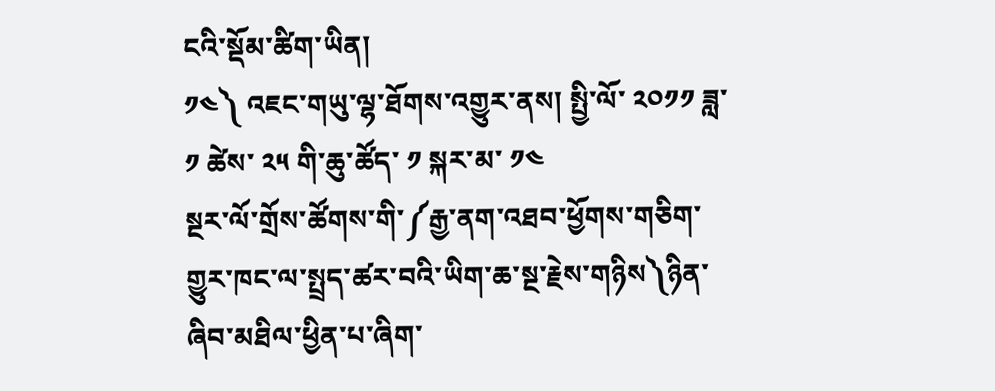ངའི་སྡོམ་ཚིག་ཡིན།
༡༤༽ འཇང་གཡུ་ལྷ་ཐོགས་འགྱུར་ནས། སྤྱི་ལོ་ ༢༠༡༡ ཟླ་ ༡ ཚེས་ ༢༥ གི་ཆུ་ཚོད་ ༡ སྐར་མ་ ༡༤
སྔར་ལོ་གྲོས་ཚོགས་གི་༼རྒྱ་ནག་འཐབ་ཕྱོགས་གཅིག་གྱུར་ཁང་ལ་སྤྲད་ཚར་བའི་ཡིག་ཆ་སྔ་རྗེས་གཉིས༽ཉིན་ཞིབ་མཐིལ་ཕྱིན་པ་ཞིག་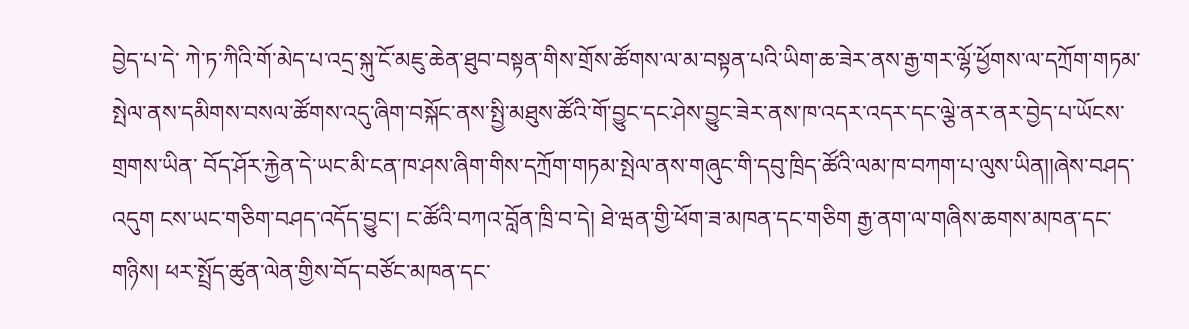བྱེད་པ་དེ་ ཀེ་ཏ་ཀིའི་གོ་མེད་པ་འདྲ་སྐུ་ངོ་མཇུ་ཆེན་ཐུབ་བསྟན་གིས་གྲོས་ཚོགས་ལ་མ་བསྟན་པའི་ཡིག་ཆ་ཟེར་ནས་རྒྱ་གར་ལྷོ་ཕྱོགས་ལ་དཀྲོག་གཏམ་སྤེལ་ནས་དམིགས་བསལ་ཚོགས་འདུ་ཞིག་བསྐོང་ནས་སྤྱི་མཐུས་ཚོའི་གོ་བྱུང་དང་ཤེས་བྱུང་ཟེར་ནས་ཁ་འདར་འདར་དང་ལྕེ་ནར་ནར་བྱེད་པ་ཡོངས་གྲགས་ཡིན་ བོད་ཤོར་རྐྱེན་དེ་ཡང་མི་ངན་ཁ་ཤས་ཞིག་གིས་དཀྲོག་གཏམ་སྤེལ་ནས་གཞུང་གི་དབུ་ཁྲིད་ཚོའི་ལམ་ཁ་བཀག་པ་ལུས་ཡིན།།ཞེས་བཤད་འདུག ངས་ཡང་གཅིག་བཤད་འདོད་བྱུང་། ང་ཚོའི་བཀའ་བློན་ཁྲི་བ་དེ། ཐེ་ཝན་གྱི་ཕོག་ཟ་མཁན་དང་གཅིག རྒྱ་ནག་ལ་གཞིས་ཆགས་མཁན་དང་གཉིས། ཕར་སྤྲོད་ཚུན་ལེན་གྱིས་བོད་བཙོང་མཁན་དང་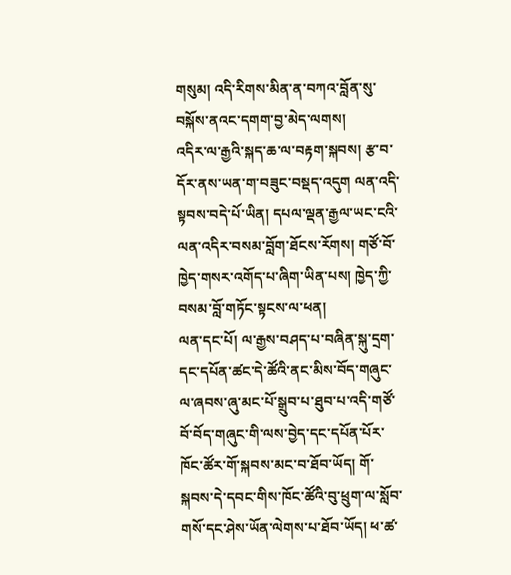གསུམ། འདི་རིགས་མིན་ན་བཀའ་བློན་སུ་བསྐོས་ནའང་དགག་བྱ་མེད་ལགས།
འདིར་ལ་རྒྱའི་སྐད་ཆ་ལ་བརྟག་སྐབས། རྩ་བ་དོར་ནས་ཡན་ག་བཟུང་བསྡད་འདུག ལན་འདི་སྟབས་བདེ་པོ་ཡིན། དཔལ་ལྡན་རྒྱལ་ཡང་ངའི་ལན་འདིར་བསམ་བློག་ཐོངས་རོགས། གཙོ་བོ་ཁྱེད་གསར་འགོད་པ་ཞིག་ཡིན་པས། ཁྱེད་ཀྱི་བསམ་བློ་གཏོང་སྟངས་ལ་ཕན།
ལན་དང་པོ། ལ་རྒྱས་བཤད་པ་བཞིན་སྐུ་དྲག་དང་དཔོན་ཚང་དེ་ཚོའི་ནང་མིས་བོད་གཞུང་ལ་ཞབས་ཞུ་མང་པོ་སྒྲུབ་པ་ཐུབ་པ་འདི་གཙོ་བོ་བོད་གཞུང་གི་ལས་བྱེད་དང་དཔོན་པོར་ཁོང་ཚོར་གོ་སྐབས་མང་བ་ཐོབ་ཡོད། གོ་སྐབས་དེ་དབང་གིས་ཁོང་ཚོའི་བུ་ཕྲུག་ལ་སློབ་གསོ་དང་ཤེས་ཡོན་ལེགས་པ་ཐོབ་ཡོད། ཕ་ཚ་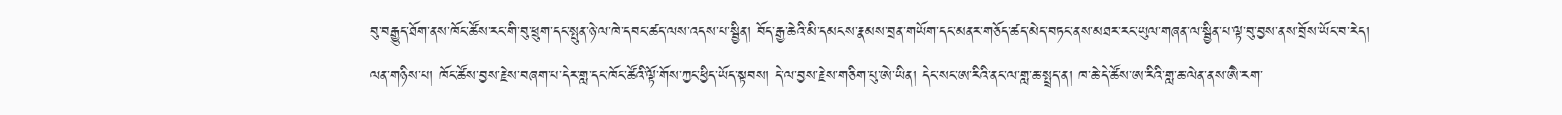བུ་བརྒྱུད་ཐོག་ནས་ཁོང་ཚོས་རང་གི་བུ་ཕྲུག་དང་སྤུན་ཉེ་ལ་ཁེ་དབང་ཚད་ལས་འདས་པ་སྦྱིན། བོད་རྒྱ་ཆེའི་མི་དམངས་རྣམས་བྲན་གཡོག་དང་མནར་གཅོད་ཚད་མེད་བཏང་ནས་མཐར་རང་ཡུལ་གཞན་ལ་སྦྱིན་པ་ལྟ་བུ་བྱས་ནས་བྲོས་ཡོང་བ་རེད།
ལན་གཉིས་པ། ཁོང་ཚོས་བྱས་རྗེས་བཞག་པ་དེར་གླ་དང་ཁོང་ཚོའི་ལྟོ་གོས་ཀྱང་ཕྱིད་ཡོད་སྟབས། དེ་ལ་བྱས་རྗེས་གཅིག་པུ་ཨེ་ཡིན། དེང་སང་ཨ་རིའི་ནང་ལ་གླ་ཆ་སྤྲད་ན། ཁ་ཆེ་དེ་ཚོས་ཨ་རིའི་གླ་ཆ་ལེན་ནས་ཨཻ་རག་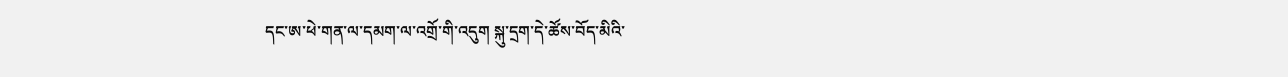དང་ཨ་ཕེ་གན་ལ་དམག་ལ་འགྲོ་གི་འདུག སྐུ་དྲག་དེ་ཚོས་བོད་མིའི་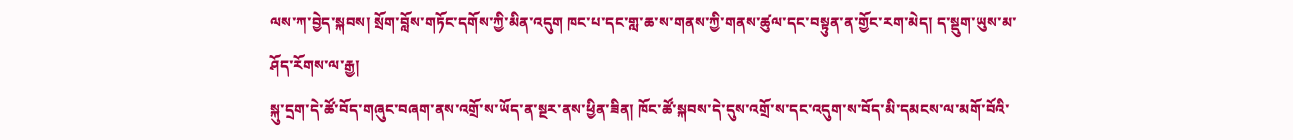ལས་ཀ་བྱེད་སྐབས། སྲོག་བློས་གཏོང་དགོས་ཀྱི་མིན་འདུག ཁང་པ་དང་གླ་ཆ་ས་གནས་ཀྱི་གནས་ཚུལ་དང་བསྟུན་ན་གྱོང་རག་མེད། ད་སྡུག་ཡུས་མ་ཤོད་རོགས་ལ་རྒྱ།
སྐུ་དྲག་དེ་ཚོ་བོད་གཞུང་བཞག་ནས་འགྲོ་ས་ཡོད་ན་སྔར་ནས་ཕྱིན་ཟིན། ཁོང་ཚོ་སྐབས་དེ་དུས་འགྲོ་ས་དང་འདུག་ས་བོད་མི་དམངས་ལ་མགོ་བོའི་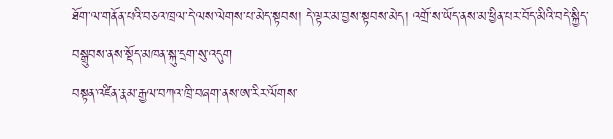ཐོག་ལ་གནོན་པའི་བཅའ་ཁྲལ་དེ་ལས་ལེགས་པ་མེད་སྟབས། དེ་ལྟར་མ་བྱས་སྟབས་མེད། འགྲོ་ས་ཡོད་ནས་མ་ཕྱིན་པར་བོད་མིའི་བདེ་སྐྱིད་བསྒྲུབས་ནས་སྡོད་མཁན་སྐུ་དྲག་སུ་འདུག
བསྟན་འཛིན་རྣམ་རྒྱལ་བཀའ་ཁྲི་བཞག་ནས་ཨ་རིར་ལོགས་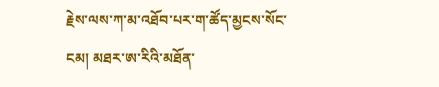རྗེས་ལས་ཀ་མ་འཐོབ་པར་ག་ཚོད་མྱངས་སོང་ངམ། མཐར་ཨ་རིའི་མཐོན་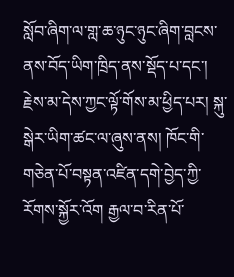སློབ་ཞིག་ལ་གླ་ཆ་ཉུང་ཉུང་ཞིག་བླངས་ནས་བོད་ཡིག་ཁྲིད་ནས་སྡོད་པ་དང་། རྗེས་མ་དེས་ཀྱང་ལྟོ་གོས་མ་ཕྱིད་པར། སྐུ་སྒེར་ཡིག་ཚང་ལ་ཞུས་ནས། ཁོང་གི་གཅེན་པོ་བསྟན་འཛིན་དགེ་བྱེད་ཀྱི་རོགས་སྐྱོར་འོག རྒྱལ་བ་རིན་པོ་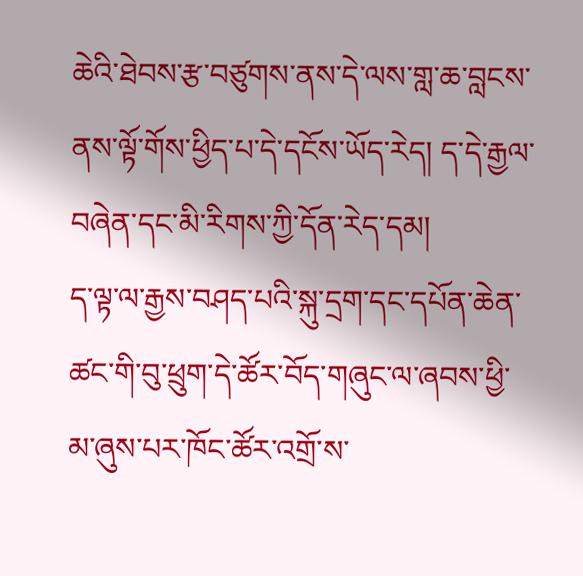ཆེའི་ཐེབས་རྩ་བཙུགས་ནས་དེ་ལས་གླ་ཆ་བླངས་ནས་ལྟོ་གོས་ཕྱིད་པ་དེ་དངོས་ཡོད་རེད། ད་དེ་རྒྱལ་བཞེན་དང་མི་རིགས་ཀྱི་དོན་རེད་དམ།
ད་ལྟ་ལ་རྒྱས་བཤད་པའི་སྐུ་དྲག་དང་དཔོན་ཆེན་ཚང་གི་བུ་ཕྲུག་དེ་ཚོར་བོད་གཞུང་ལ་ཞབས་ཕྱི་མ་ཞུས་པར་ཁོང་ཚོར་འགྲོ་ས་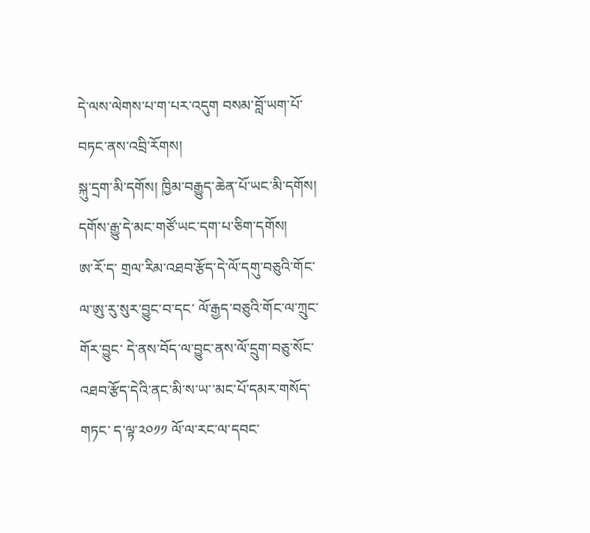དེ་ལས་ལེགས་པ་ག་པར་འདུག བསམ་བློ་ཡག་པོ་བཏང་ནས་འབྲི་རོགས།
སྐུ་དྲག་མི་དགོས། ཁྱིམ་བརྒྱུད་ཆེན་པོ་ཡང་མི་དགོས། དགོས་རྒྱུ་དེ་མང་གཙོ་ཡང་དག་པ་ཅིག་དགོས།
ཨ་རོ་ད་ གྲལ་རིམ་འཐབ་རྩོད་དེ་ལོ་དགུ་བཅུའི་གོང་ལ་ཨུ་རུ་སུར་བྱུང་བ་དང་ ལོ་རྒྱད་བཅུའི་གོང་ལ་ཀྲུང་གོར་བྱུང་ དེ་ནས་བོད་ལ་བྱུང་ནས་ལོ་དྲུག་བཅུ་སོང་ འཐབ་རྩོད་དེའི་ནང་མི་ས་ཡ་་མང་པོ་དམར་གསོད་གཏང་ ད་ལྟ་༢༠༡༡ ལོ་ལ་རང་ལ་དབང་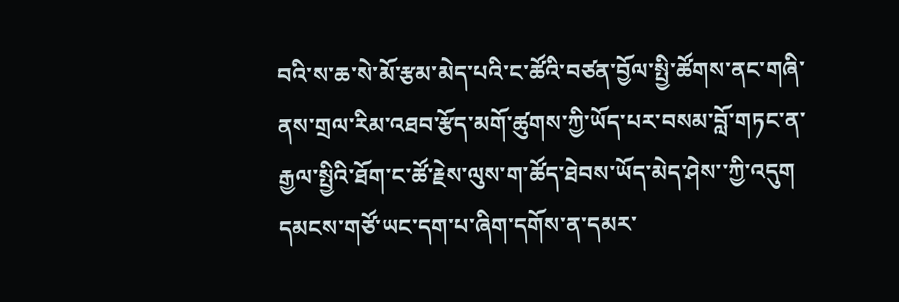བའི་ས་ཆ་སེ་མོ་རྩམ་མེད་པའི་ང་ཚོའི་བཙན་བྱོལ་སྤྱི་ཚོགས་ནང་གཞི་ནས་གྲལ་རིམ་འཐབ་རྩོད་མགོ་ཚུགས་ཀྱི་ཡོད་པར་བསམ་བློ་གཏང་ན་རྒྱལ་སྤྱིའི་ཐོག་ང་ཚོ་རྗེས་ལུས་ག་ཚོད་ཐེབས་ཡོད་མེད་ཤེས་་ཀྱི་འདུག
དམངས་གཙོ་ཡང་དག་པ་ཞིག་དགོས་ན་དམར་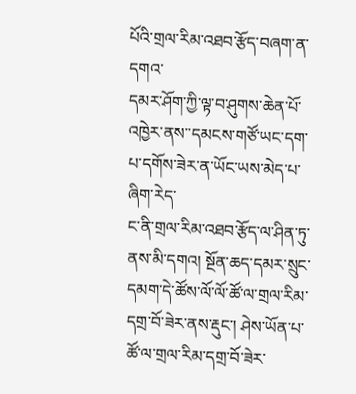པོའི་གྲལ་རིམ་འཐབ་རྩོད་བཞག་ན་དགའ་
དམར་ཤོག་ཀྱི་ལྟ་བ་ཤུགས་ཆེན་པོ་འཁྱེར་ནས་་དམངས་གཙོ་ཡང་དག་པ་དགོས་ཟེར་ན་ཡོང་ཡས་མེད་པ་ཞིག་རེད་
ང་ནི་གྲལ་རིམ་འཐབ་རྩོད་ལ་ཤིན་ཏུ་ནས་མི་དགའ། སྔོན་ཆད་དམར་སྲུང་དམག་དེ་ཚོས་ལོ་ལོ་ཚོ་ལ་གྲལ་རིམ་དགྲ་བོ་ཟེར་ནས་རྡུང་། ཤེས་ཡོན་པ་ཚོ་ལ་གྲལ་རིམ་དགྲ་བོ་ཟེར་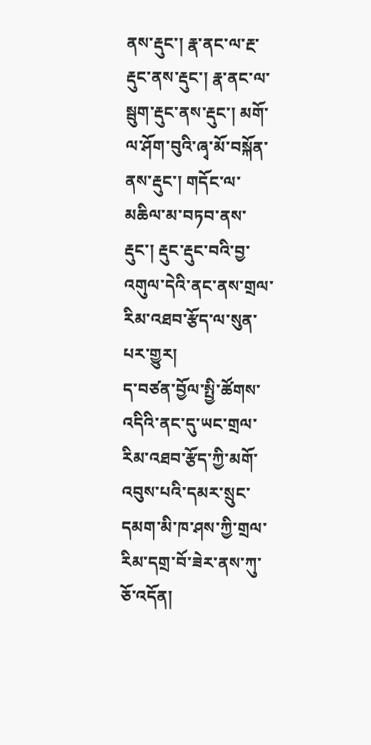ནས་རྡུང་། རྣ་ནང་ལ་རྔ་རྡུང་ནས་རྡུང་། རྣ་ནང་ལ་སྦུག་རྡུང་ནས་རྡུང་། མགོ་ལ་ཤོག་བུའི་ཞྭ་མོ་བསྐོན་ནས་རྡུང་། གདོང་ལ་མཆིལ་མ་བཏབ་ནས་རྡུང་། རྡུང་རྡུང་བའི་བྱ་འགུལ་དེའི་ནང་ནས་གྲལ་རིམ་འཐབ་རྩོད་ལ་སུན་པར་གྱུར།
ད་བཙན་བྱོལ་སྤྱི་ཚོགས་འདིའི་ནང་དུ་ཡང་གྲལ་རིམ་འཐབ་རྩོད་ཀྱི་མགོ་འབུས་པའི་དམར་སྲུང་དམག་མི་ཁ་ཤས་ཀྱི་གྲལ་རིམ་དགྲ་བོ་ཟེར་ནས་ཀུ་ཅོ་འདོན།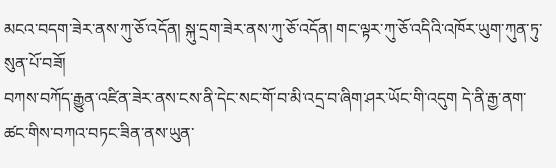མངའ་བདག་ཟེར་ནས་ཀུ་ཅོ་འདོན། སྐུ་དྲག་ཟེར་ནས་ཀུ་ཅོ་འདོན། གང་ལྟར་ཀུ་ཅོ་འདིའི་འཁོར་ཡུག་ཀུན་ཏུ་སུན་པོ་བཟོ།
བཀས་བཀོད་རྒྱུན་འཛིན་ཟེར་ནས་ངས་ནི་དེང་སང་གོ་བ་མི་འདྲ་བ་ཞིག་ཤར་ཡོང་གི་འདུག དེ་ནི་རྒྱ་ནག་ཚང་གིས་བཀའ་བཏང་ཟིན་ནས་ཡུན་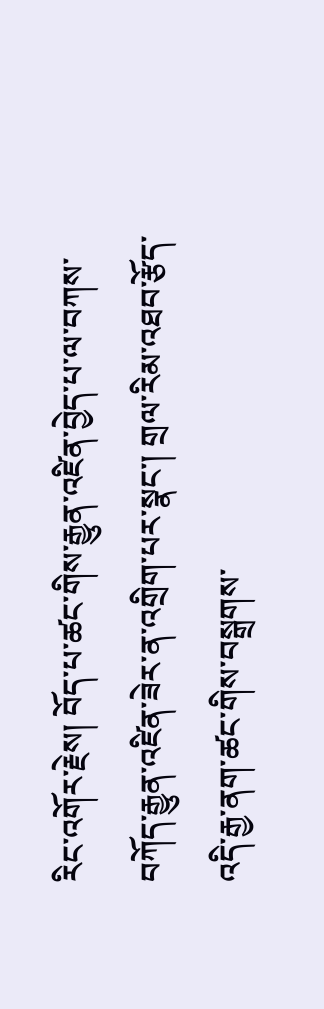རིང་འགོར་རྗེས། བོད་པ་ཚང་གིས་རྒྱུན་འཛིན་བྱེད་པ་ལ་བཀས་བཀོད་རྒྱུན་འཛིན་ཟེར་ན་འགྲིག་པར་སྣང་། གྲལ་རིམ་འཐབ་རྩོད་འདི་རྒྱ་ནག་ཚང་གིས་བསྒྲགས་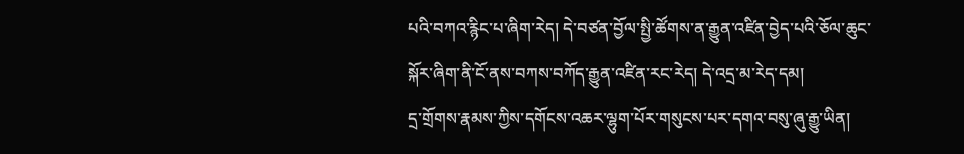པའི་བཀའ་རྙིང་པ་ཞིག་རེད། དེ་བཙན་བྱོལ་སྤྱི་ཚོགས་ན་རྒྱུན་འཛིན་བྱེད་པའི་ཅོལ་ཆུང་སྐོར་ཞིག་ནི་ངོ་ནས་བཀས་བཀོད་རྒྱུན་འཛིན་རང་རེད། དེ་འདྲ་མ་རེད་དམ།
དྲ་གྲོགས་རྣམས་ཀྱིས་དགོངས་འཆར་ལྷུག་པོར་གསུངས་པར་དགའ་བསུ་ཞུ་རྒྱུ་ཡིན།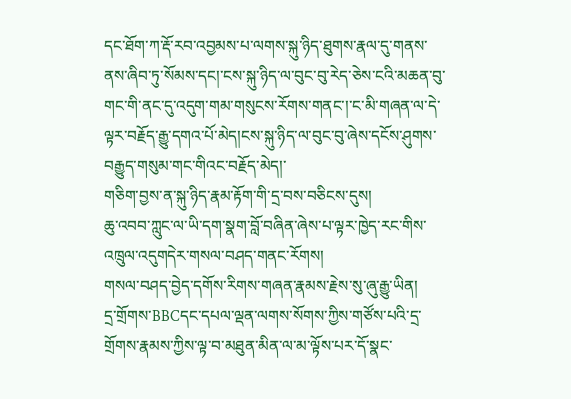དང་ཐོག་ཀ་རྡོ་རབ་འབྱམས་པ་ལགས་སྐུ་ཉིད་ཐུགས་རྣལ་དུ་གནས་ནས་ཞིབ་ཏུ་སོམས་དང།་ངས་སྐུ་ཉིད་ལ་བུང་བུ་རེད་ཅེས་ངའི་མཆན་བུ་གང་གི་ནང་དུ་འདུག་གམ་གསུངས་རོགས་གནང་།་ང་མི་གཞན་ལ་དེ་ལྟར་བརྗོད་རྒྱུ་དགའ་པོ་མེད།ངས་སྐུ་ཉིད་ལ་བུང་བུ་ཞེས་དངོས་ཤུགས་བརྒྱུད་གསུམ་གང་གིའང་བརྗོད་མེད།་
གཅིག་བྱས་ན་སྐུ་ཉིད་རྣམ་རྟོག་གི་དྲ་བས་བཅིངས་དུས།
ཆུ་འབབ་ཀླུང་ལ་ཡི་དག་སྣག་བློ་བཞིན་ཞེས་པ་ལྟར་ཁྱེད་རང་གིས་འཁྲུལ་འདུགདེར་གསལ་བཤད་གནང་རོགས།
གསལ་བཤད་བྱེད་དགོས་རིགས་གཞན་རྣམས་རྗེས་སུ་ཞུ་རྒྱུ་ཡིན།
དྲ་གྲོགས་BBCདང་དཔལ་ལྡན་ལགས་སོགས་ཀྱིས་གཙོས་པའི་དྲ་གྲོགས་རྣམས་ཀྱིས་ལྟ་བ་མཐུན་མིན་ལ་མ་ལྟོས་པར་དོ་སྣང་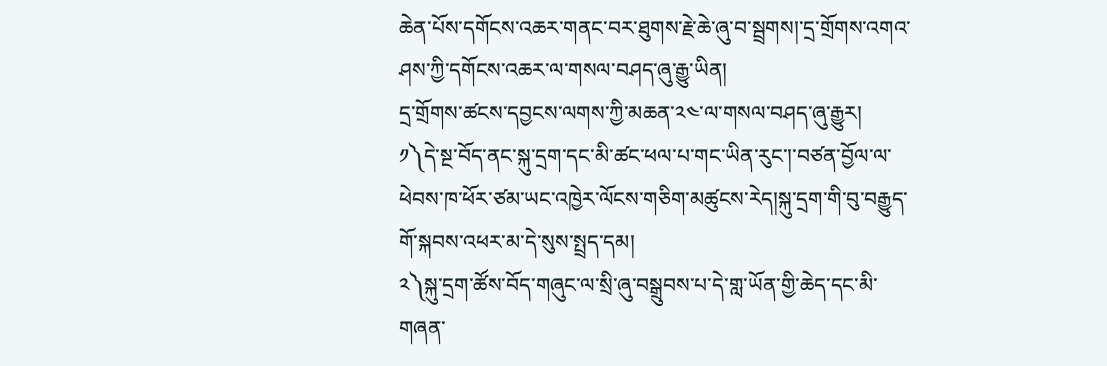ཆེན་པོས་དགོངས་འཆར་གནང་བར་ཐུགས་རྗེ་ཆེ་ཞུ་བ་སྦྲགས།་དྲ་གྲོགས་འགའ་ཤས་ཀྱི་དགོངས་འཆར་ལ་གསལ་བཤད་ཞུ་རྒྱུ་ཡིན།
དྲ་གྲོགས་ཚངས་དབྱངས་ལགས་ཀྱི་མཆན་༢༤་ལ་གསལ་བཤད་ཞུ་རྒྱུར།
༡༽དེ་སྔ་བོད་ནང་སྐུ་དྲག་དང་མི་ཚང་ཕལ་པ་གང་ཡིན་རུང་།་བཙན་བྱོལ་ལ་ཕེབས་ཁ་ཕོར་ཙམ་ཡང་འཁྱེར་ལོངས་གཅིག་མཚུངས་རེད།སྐུ་དྲག་གི་བུ་བརྒྱུད་གོ་སྐབས་འཕར་མ་དེ་སུས་སྤྲད་དམ།
༢༽སྐུ་དྲག་ཚོས་བོད་གཞུང་ལ་སྲི་ཞུ་བསྒྲུབས་པ་དེ་གླ་ཡོན་གྱི་ཆེད་དང་མི་གཞན་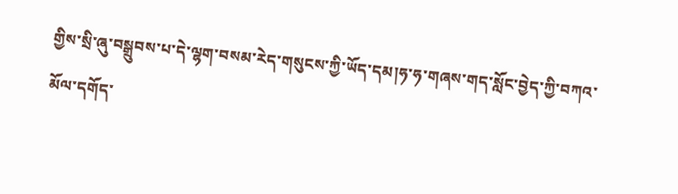གྱིས་སྲི་ཞུ་བསྒྲུབས་པ་དེ་ལྷག་བསམ་རེད་གསུངས་ཀྱི་ཡོད་དམ།ཧ་ཧ་གཞས་གད་སློང་བྱེད་ཀྱི་བཀའ་མོལ་དགོད་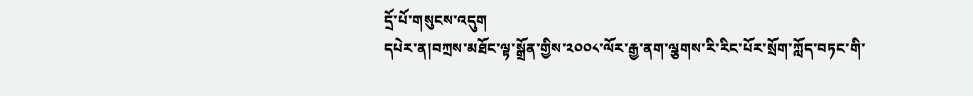དྲོ་པོ་གསུངས་འདུག
དཔེར་ན།བཀྲས་མཐོང་ལྟ་སྒྲོན་གྱིས་༢༠༠༨་ལོར་རྒྱ་ནག་ལྕགས་རི་རིང་པོར་སྲོག་ཀློད་བཏང་གི་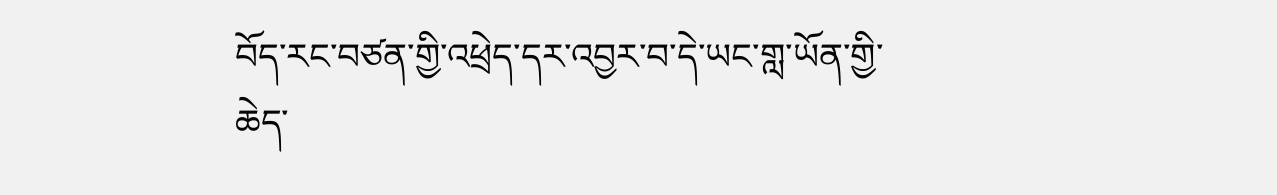བོད་རང་བཙན་གྱི་འཕྲེད་དར་འབྱར་བ་དེ་ཡང་གླ་ཡོན་གྱི་ཆེད་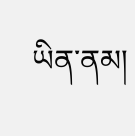ཡིན་ནམ།